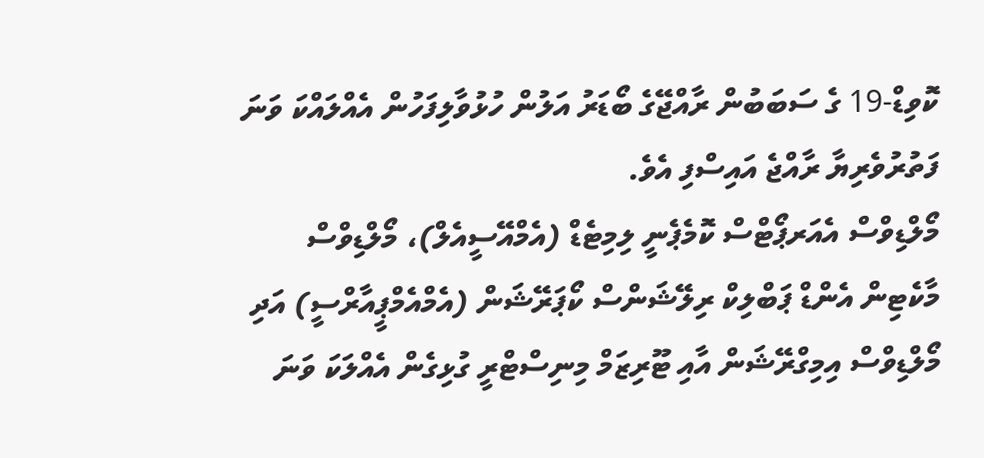ކޮވިޑް-19 ގެ ސަބަބުން ރާއްޖޭގެ ބޯޑަރު އަލުން ހުޅުވާލިފަހުން އެއްލައްކަ ވަނަ ފަތުރުވެރިޔާ ރާއްޖެ އައިސްފި އެވެ.
މޯލްޑިވްސް އެއަރޕޯޓްސް ކޮމެޕެނީ ލިމިޓެޑް (އެމްއޭސީއެލް)، މޯލްޑިވްސް މާކެޓިން އެންޑް ޕަބްލިކް ރިލޭޝަންސް ކޯޕަރޭޝަން (އެމްއެމްޕީއާރްސީ) އަދި މޯލްޑިވްސް އިމިގްރޭޝަން އާއި ޓޫރިޒަމް މިނިސްޓްރީ ގުޅިގެން އެއްލަކަ ވަނަ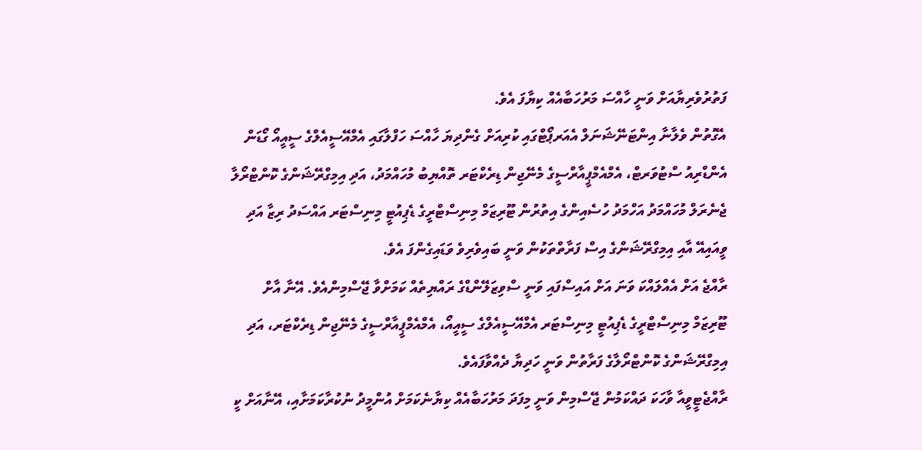ފަތުރުވެރިޔާއަށް ވަނީ ހާއްސަ މަރުހަބާއެއް ކިޔާފަ އެވެ.
އެގޮތުން ވެލާނާ އިންޓަނޭޝަނަލް އެއަރޕޯޓްގައި ކުރިއަށް ގެންދިޔަ ހާއްސަ ހަފްލާގައި އެމްއޭސީއެލްގެ ސީއީއޯ ގޯޑަން އެންޑްރިއު ސްޓުވަރޓް، އެމްއެމްޕީއާރްސީގެ މެނޭޖިން ޑިރެކްޓަރ ތޮއްޔިބު މުހައްމަދު، އަދި އިމިގްރޭޝަންގެ ކޮންޓްރޯލާ ޖެނެރަލް މުހައްމަދު އަހްމަދު ހުސެއިންގެ އިތުރުން ޓޫރިޒަމް މިނިސްޓްރީގެ ޑެޕިއުޓީ މިނިސްޓަރ އައްސަދު ރިޒާ އަދި ވީއައިއޭ އާއި އިމިގްރޭޝަންގެ އިސް ފަރާތްތަކުން ވަނީ ބައިވެރިވެ ވަޑައިގެންފަ އެވެ.
ރާއްޖެ އަށް އެއްލައްކަ ވަނަ އަށް އައިސްފައި ވަނީ ސްވިޒަލޭންޑްގެ ރައްޔިތެއް ކަމަށްވާ ޖޭސްމިންއެވެ. އޭނާ އާށް ޓޫރިޒަމް މިނިސްޓްރީގެ ޑެޕިއުޓީ މިނިސްޓަރ އެމްއޭސީއެލްގެ ސީއީއޯ، އެމްއެމްޕީއާރްސީގެ މެނޭޖިން ޑިރެކްޓަރ، އަދި އިމިގްރޭޝަންގެ ކޮންޓްރޯލާގެ ފަރާތުން ވަނީ ހަދިޔާ ދެއްވާފައެވެ.
ރާއްޖެޓީވީއާ ވާހަކަ ދައްކަމުން ޖޭސްމިން ވަނީ މިފަދަ މަރުހަބާއެއް ކިޔާނެކަމަށް އުންމީދު ނުކުރާކަމަށާއި، އޭނާއަށް ކީ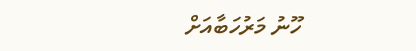ހޫނު މަރުހަބާއަށް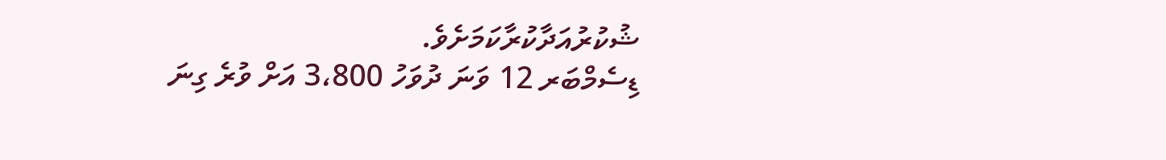ޝުކުރުއަދާކުރާކަމަށެވެ.
ޑިސެމްބަރ 12 ވަނަ ދުވަހު 3،800 އަށް ވުރެ ގިނަ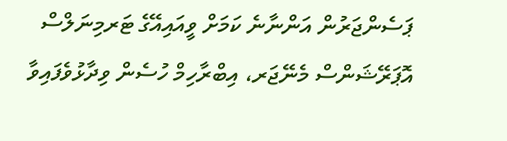ޕަސެންޖަރުން އަންނާނެ ކަމަށް ވީއައިއޭގެ ޓަރމިނަލްސް އޮޕަރޭޝަންސް މެނޭޖަރ، އިބްރާހިމް ހުސެން ވިދާޅުވެފައިވާ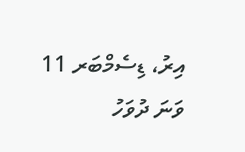އިރު، ޑިސެމްބަރ 11 ވަނަ ދުވަހު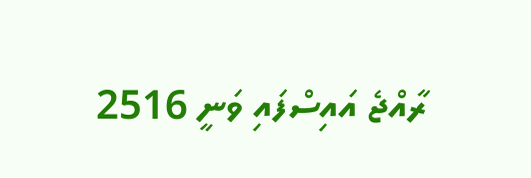ރާއްޖެ އައިސްފައި ވަނީ 2516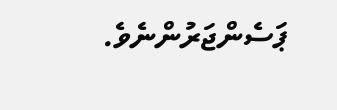ޕަސެންޖަރުންނެވެ.